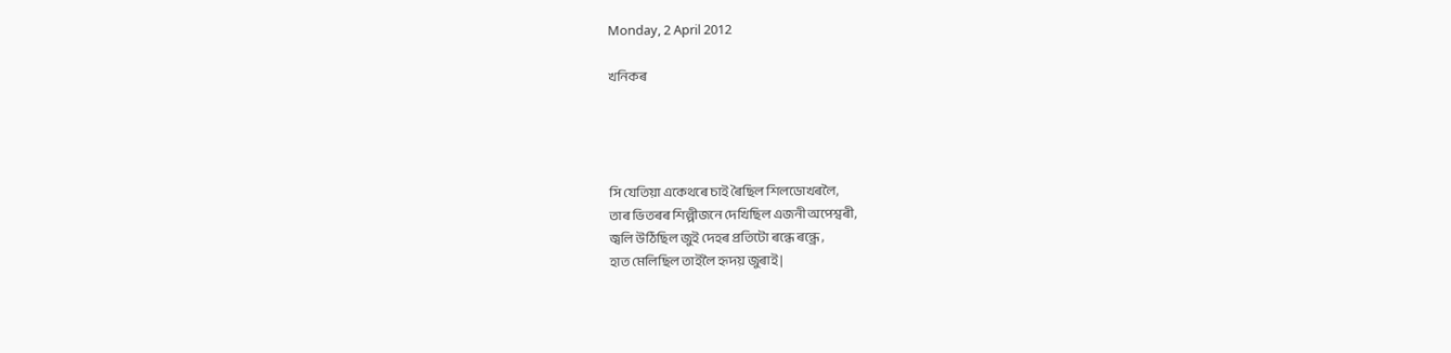Monday, 2 April 2012

খনিকৰ




সি যেতিয়া একেথৰে চাই ৰৈছিল শিলডোখৰলৈ,
তাৰ ভিতৰৰ শিল্পীজনে দেখিছিল এজনী অপেশ্বৰী,
জ্বলি উঠিছিল জুই দেহৰ প্ৰতিটো ৰন্ধে ৰন্ধ্ৰে ,
হাত মেলিছিল তাইলৈ হৃদয় জুৰাই |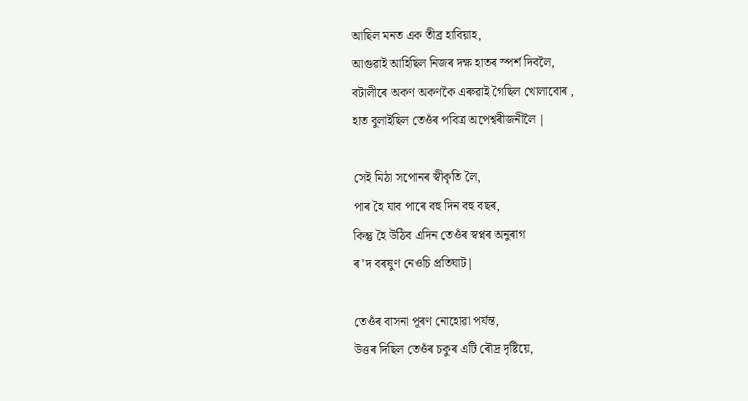আছিল মনত এক তীব্ৰ হাবিয়াহ,
আগুৱাই আহিছিল নিজৰ দক্ষ হাতৰ স্পৰ্শ দিবলৈ,
বটালীৰে অকণ অকণকৈ এৰুৱাই গৈছিল খোলাবোৰ ,
হাত বুলাইছিল তেওঁৰ পবিত্ৰ অপেশ্বৰীজনীলৈ |

সেই মিঠা সপোনৰ স্বীকৃতি লৈ,
পাৰ হৈ যাব পাৰে বহু দিন বহু বছৰ,
কিন্তু হৈ উঠিব এদিন তেওঁৰ স্বপ্নৰ অনুৰাগ
ৰ’দ বৰষুণ নেওচি প্ৰতিঘাট|

তেওঁৰ বাসনা পূৰণ নোহোৱা পৰ্যন্ত,
উত্তৰ দিছিল তেওঁৰ চকুৰ এটি ৰৌদ্ৰ দৃষ্টিয়ে,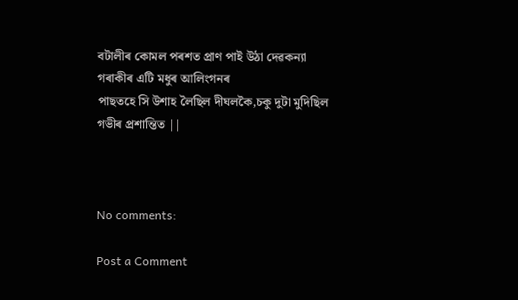বটালীৰ কোমল পৰশত প্ৰাণ পাই উঠা দেৱকন্যা গৰাকীৰ এটি মধুৰ আলিংগনৰ
পাছতহে সি উশাহ লৈছিল দীঘলকৈ,চকু দুটা মুদিছিল গভীৰ প্ৰশান্তিত ||



No comments:

Post a Comment